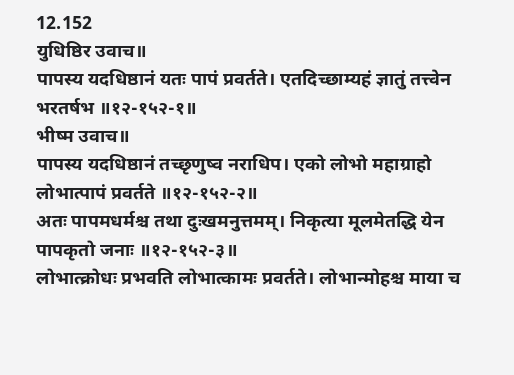12.152
युधिष्ठिर उवाच॥
पापस्य यदधिष्ठानं यतः पापं प्रवर्तते। एतदिच्छाम्यहं ज्ञातुं तत्त्वेन भरतर्षभ ॥१२-१५२-१॥
भीष्म उवाच॥
पापस्य यदधिष्ठानं तच्छृणुष्व नराधिप। एको लोभो महाग्राहो लोभात्पापं प्रवर्तते ॥१२-१५२-२॥
अतः पापमधर्मश्च तथा दुःखमनुत्तमम्। निकृत्या मूलमेतद्धि येन पापकृतो जनाः ॥१२-१५२-३॥
लोभात्क्रोधः प्रभवति लोभात्कामः प्रवर्तते। लोभान्मोहश्च माया च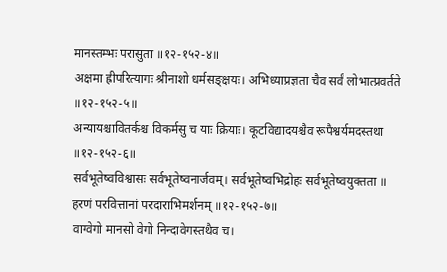मानस्तम्भः परासुता ॥१२-१५२-४॥
अक्षमा ह्रीपरित्यागः श्रीनाशो धर्मसङ्क्षयः। अभिध्याप्रज्ञता चैव सर्वं लोभात्प्रवर्तते ॥१२-१५२-५॥
अन्यायश्चावितर्कश्च विकर्मसु च याः क्रियाः। कूटविद्यादयश्चैव रूपैश्वर्यमदस्तथा ॥१२-१५२-६॥
सर्वभूतेष्वविश्वासः सर्वभूतेष्वनार्जवम्। सर्वभूतेष्वभिद्रोहः सर्वभूतेष्वयुक्तता ॥ हरणं परवित्तानां परदाराभिमर्शनम् ॥१२-१५२-७॥
वाग्वेगो मानसो वेगो निन्दावेगस्तथैव च।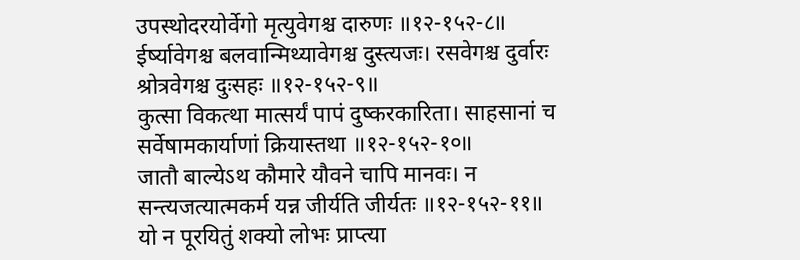उपस्थोदरयोर्वेगो मृत्युवेगश्च दारुणः ॥१२-१५२-८॥
ईर्ष्यावेगश्च बलवान्मिथ्यावेगश्च दुस्त्यजः। रसवेगश्च दुर्वारः श्रोत्रवेगश्च दुःसहः ॥१२-१५२-९॥
कुत्सा विकत्था मात्सर्यं पापं दुष्करकारिता। साहसानां च सर्वेषामकार्याणां क्रियास्तथा ॥१२-१५२-१०॥
जातौ बाल्येऽथ कौमारे यौवने चापि मानवः। न सन्त्यजत्यात्मकर्म यन्न जीर्यति जीर्यतः ॥१२-१५२-११॥
यो न पूरयितुं शक्यो लोभः प्राप्त्या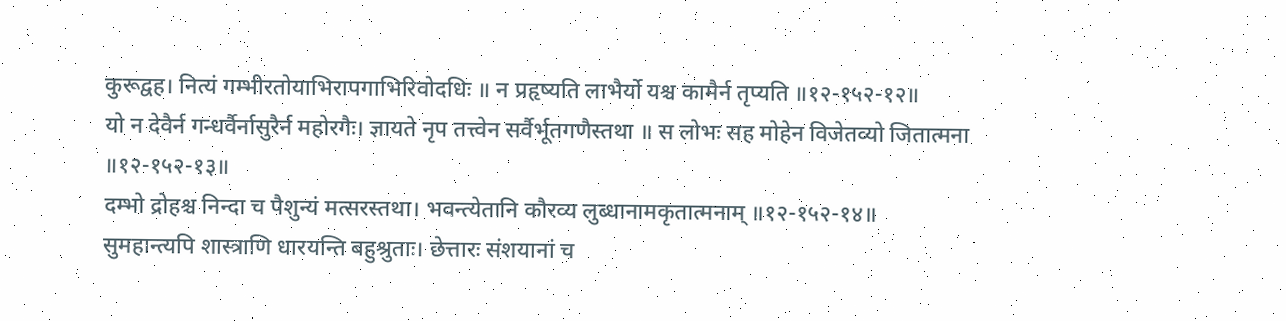कुरूद्वह। नित्यं गम्भीरतोयाभिरापगाभिरिवोदधिः ॥ न प्रहृष्यति लाभैर्यो यश्च कामैर्न तृप्यति ॥१२-१५२-१२॥
यो न देवैर्न गन्धर्वैर्नासुरैर्न महोरगैः। ज्ञायते नृप तत्त्वेन सर्वैर्भूतगणैस्तथा ॥ स लोभः सह मोहेन विजेतव्यो जितात्मना ॥१२-१५२-१३॥
दम्भो द्रोहश्च निन्दा च पैशुन्यं मत्सरस्तथा। भवन्त्येतानि कौरव्य लुब्धानामकृतात्मनाम् ॥१२-१५२-१४॥
सुमहान्त्यपि शास्त्राणि धारयन्ति बहुश्रुताः। छेत्तारः संशयानां च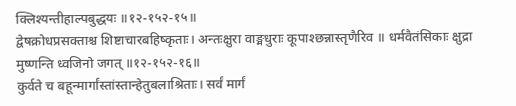क्लिश्यन्तीहाल्पबुद्धयः ॥१२-१५२-१५॥
द्वेषक्रोधप्रसक्ताश्च शिष्टाचारबहिष्कृताः। अन्तःक्षुरा वाङ्मधुराः कूपाश्छन्नास्तृणैरिव ॥ धर्मवैतंसिकाः क्षुद्रा मुष्णन्ति ध्वजिनो जगत् ॥१२-१५२-१६॥
कुर्वते च बहून्मार्गांस्तांस्तान्हेतुबलाश्रिताः। सर्वं मार्गं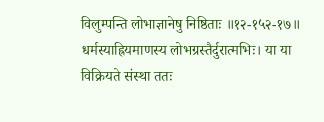विलुम्पन्ति लोभाज्ञानेषु निष्ठिताः ॥१२-१५२-१७॥
धर्मस्याह्रियमाणस्य लोभग्रस्तैर्दुरात्मभिः। या या विक्रियते संस्था ततः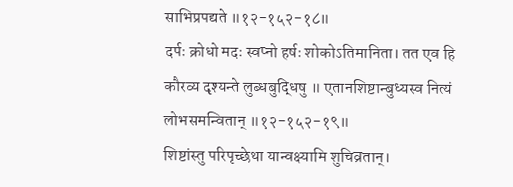साभिप्रपद्यते ॥१२-१५२-१८॥
दर्पः क्रोधो मदः स्वप्नो हर्षः शोकोऽतिमानिता। तत एव हि कौरव्य दृश्यन्ते लुब्धबुद्धिषु ॥ एतानशिष्टान्बुध्यस्व नित्यं लोभसमन्वितान् ॥१२-१५२-१९॥
शिष्टांस्तु परिपृच्छेथा यान्वक्ष्यामि शुचिव्रतान्।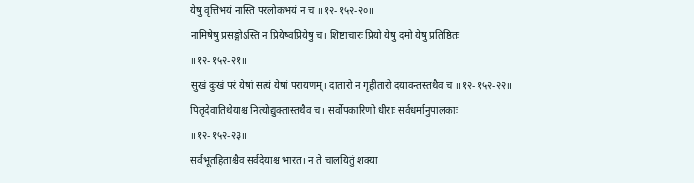येषु वृत्तिभयं नास्ति परलोकभयं न च ॥१२-१५२-२०॥
नामिषेषु प्रसङ्गोऽस्ति न प्रियेष्वप्रियेषु च। शिष्टाचारः प्रियो येषु दमो येषु प्रतिष्ठितः ॥१२-१५२-२१॥
सुखं दुःखं परं येषां सत्यं येषां परायणम्। दातारो न गृहीतारो दयावन्तस्तथैव च ॥१२-१५२-२२॥
पितृदेवातिथेयाश्च नित्योद्युक्तास्तथैव च। सर्वोपकारिणो धीराः सर्वधर्मानुपालकाः ॥१२-१५२-२३॥
सर्वभूतहिताश्चैव सर्वदेयाश्च भारत। न ते चालयितुं शक्या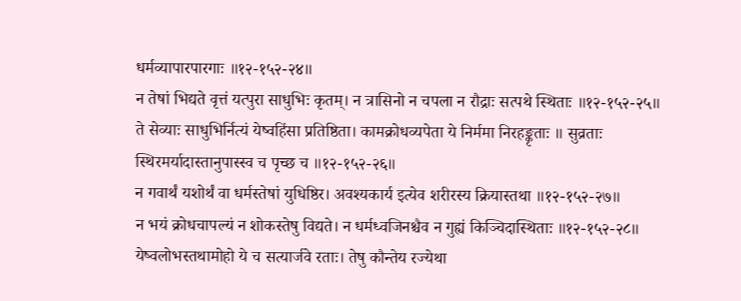धर्मव्यापारपारगाः ॥१२-१५२-२४॥
न तेषां भिद्यते वृत्तं यत्पुरा साधुभिः कृतम्। न त्रासिनो न चपला न रौद्राः सत्पथे स्थिताः ॥१२-१५२-२५॥
ते सेव्याः साधुभिर्नित्यं येष्वहिंसा प्रतिष्ठिता। कामक्रोधव्यपेता ये निर्ममा निरहङ्कृताः ॥ सुव्रताः स्थिरमर्यादास्तानुपास्स्व च पृच्छ च ॥१२-१५२-२६॥
न गवार्थं यशोर्थं वा धर्मस्तेषां युधिष्ठिर। अवश्यकार्य इत्येव शरीरस्य क्रियास्तथा ॥१२-१५२-२७॥
न भयं क्रोधचापल्यं न शोकस्तेषु विद्यते। न धर्मध्वजिनश्चैव न गुह्यं किञ्चिदास्थिताः ॥१२-१५२-२८॥
येष्वलोभस्तथामोहो ये च सत्यार्जवे रताः। तेषु कौन्तेय रज्येथा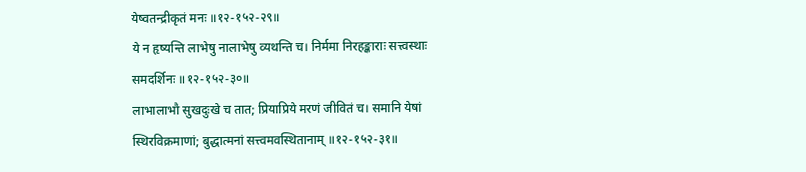येष्वतन्द्रीकृतं मनः ॥१२-१५२-२९॥
ये न हृष्यन्ति लाभेषु नालाभेषु व्यथन्ति च। निर्ममा निरहङ्काराः सत्त्वस्थाः समदर्शिनः ॥१२-१५२-३०॥
लाभालाभौ सुखदुःखे च तात; प्रियाप्रिये मरणं जीवितं च। समानि येषां स्थिरविक्रमाणां; बुद्धात्मनां सत्त्वमवस्थितानाम् ॥१२-१५२-३१॥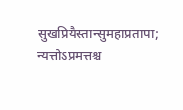सुखप्रियैस्तान्सुमहाप्रतापा; न्यत्तोऽप्रमत्तश्च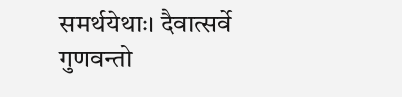समर्थयेथाः। दैवात्सर्वे गुणवन्तो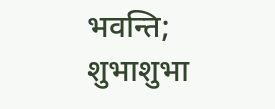भवन्ति; शुभाशुभा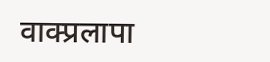वाक्प्रलापा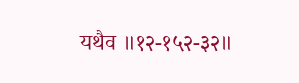यथैव ॥१२-१५२-३२॥